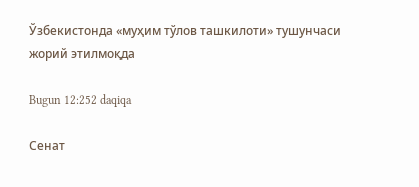Ўзбекистонда «муҳим тўлов ташкилоти» тушунчаси жорий этилмоқда

Bugun 12:252 daqiqa

Сенат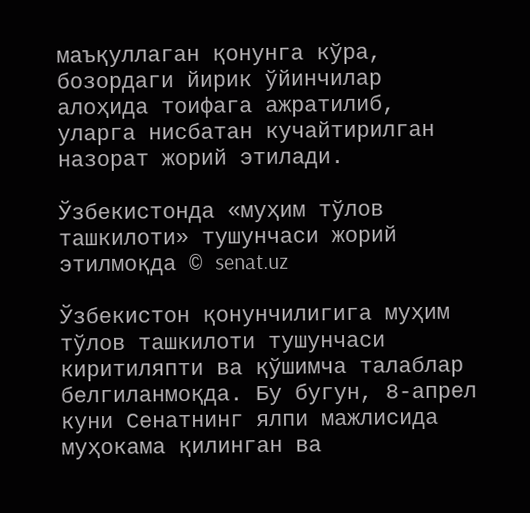маъқуллаган қонунга кўра, бозордаги йирик ўйинчилар алоҳида тоифага ажратилиб, уларга нисбатан кучайтирилган назорат жорий этилади.

Ўзбекистонда «муҳим тўлов ташкилоти» тушунчаси жорий этилмоқда © senat.uz

Ўзбекистон қонунчилигига муҳим тўлов ташкилоти тушунчаси киритиляпти ва қўшимча талаблар белгиланмоқда. Бу бугун, 8-апрел куни Сенатнинг ялпи мажлисида муҳокама қилинган ва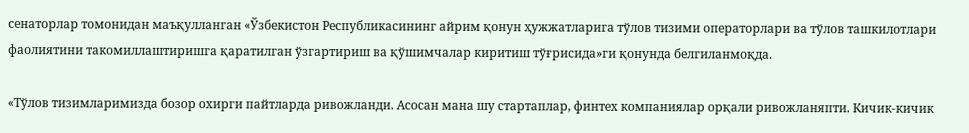сенаторлар томонидан маъқулланган «Ўзбекистон Республикасининг айрим қонун ҳужжатларига тўлов тизими операторлари ва тўлов ташкилотлари фаолиятини такомиллаштиришга қаратилган ўзгартириш ва қўшимчалар киритиш тўғрисида»ги қонунда белгиланмоқда.

«Тўлов тизимларимизда бозор охирги пайтларда ривожланди. Асосан мана шу стартаплар, финтех компаниялар орқали ривожланяпти. Кичик-кичик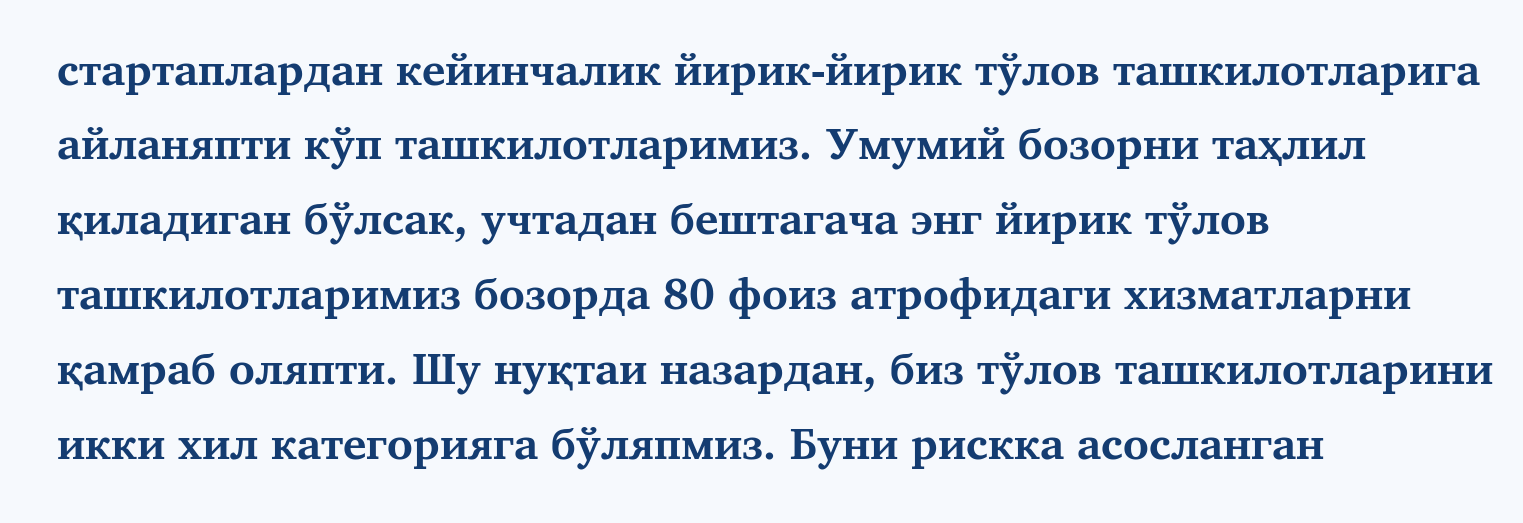стартаплардан кейинчалик йирик-йирик тўлов ташкилотларига айланяпти кўп ташкилотларимиз. Умумий бозорни таҳлил қиладиган бўлсак, учтадан бештагача энг йирик тўлов ташкилотларимиз бозорда 80 фоиз атрофидаги хизматларни қамраб оляпти. Шу нуқтаи назардан, биз тўлов ташкилотларини икки хил категорияга бўляпмиз. Буни рискка асосланган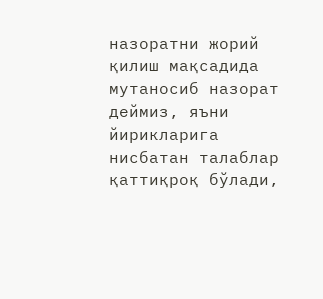назоратни жорий қилиш мақсадида мутаносиб назорат деймиз, яъни йирикларига нисбатан талаблар қаттиқроқ бўлади,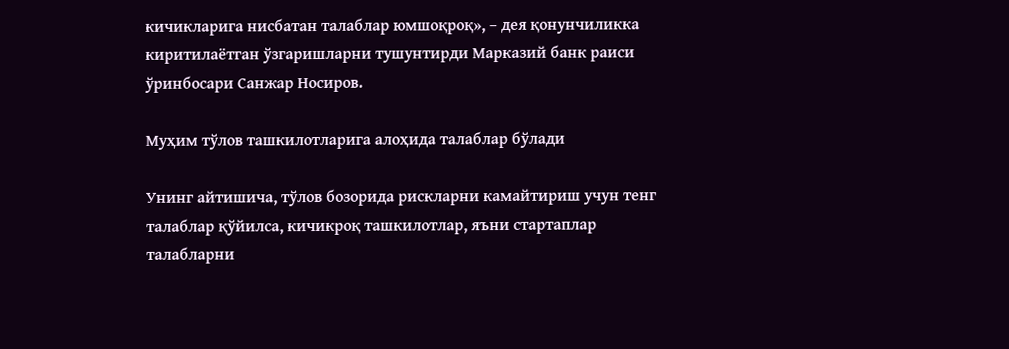кичикларига нисбатан талаблар юмшоқроқ», – дея қонунчиликка киритилаётган ўзгаришларни тушунтирди Марказий банк раиси ўринбосари Санжар Носиров.

Муҳим тўлов ташкилотларига алоҳида талаблар бўлади

Унинг айтишича, тўлов бозорида рискларни камайтириш учун тенг талаблар қўйилса, кичикроқ ташкилотлар, яъни стартаплар талабларни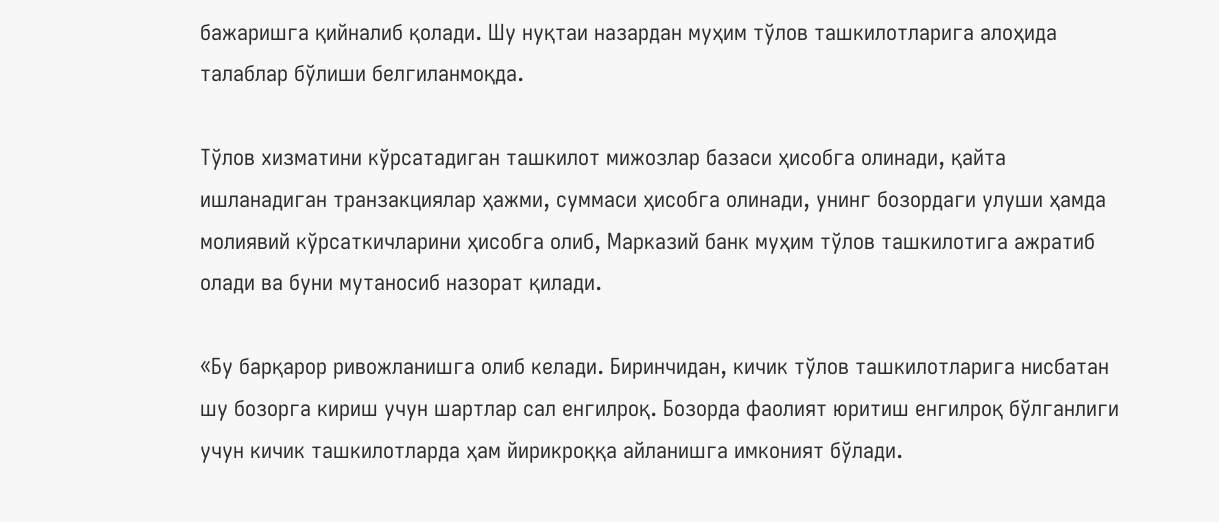бажаришга қийналиб қолади. Шу нуқтаи назардан муҳим тўлов ташкилотларига алоҳида талаблар бўлиши белгиланмоқда.

Тўлов хизматини кўрсатадиган ташкилот мижозлар базаси ҳисобга олинади, қайта ишланадиган транзакциялар ҳажми, суммаси ҳисобга олинади, унинг бозордаги улуши ҳамда молиявий кўрсаткичларини ҳисобга олиб, Марказий банк муҳим тўлов ташкилотига ажратиб олади ва буни мутаносиб назорат қилади.

«Бу барқарор ривожланишга олиб келади. Биринчидан, кичик тўлов ташкилотларига нисбатан шу бозорга кириш учун шартлар сал енгилроқ. Бозорда фаолият юритиш енгилроқ бўлганлиги учун кичик ташкилотларда ҳам йирикроққа айланишга имконият бўлади.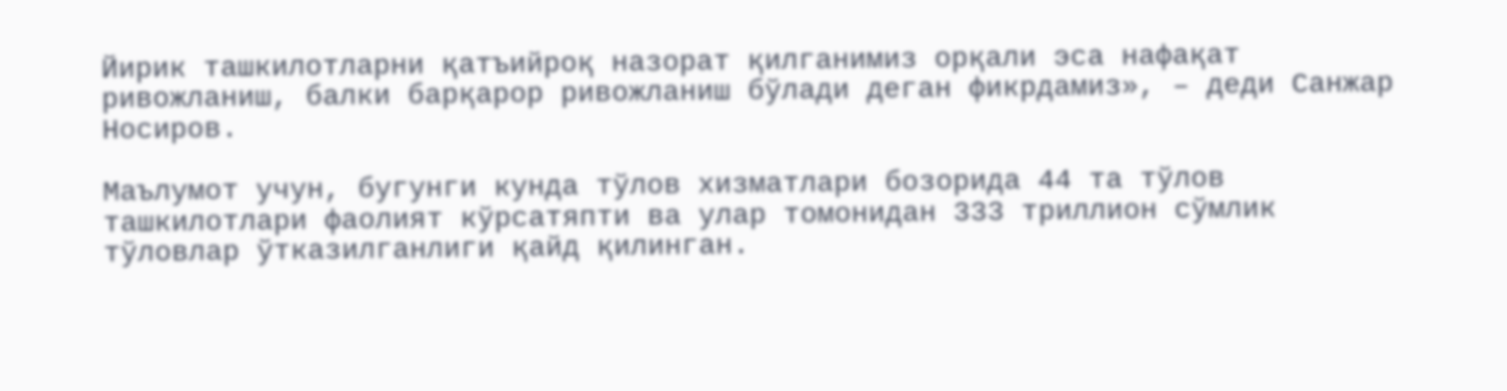Йирик ташкилотларни қатъийроқ назорат қилганимиз орқали эса нафақат ривожланиш, балки барқарор ривожланиш бўлади деган фикрдамиз», – деди Санжар Носиров.

Маълумот учун, бугунги кунда тўлов хизматлари бозорида 44 та тўлов ташкилотлари фаолият кўрсатяпти ва улар томонидан 333 триллион сўмлик тўловлар ўтказилганлиги қайд қилинган.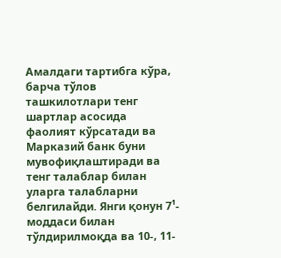Амалдаги тартибга кўра, барча тўлов ташкилотлари тенг шартлар асосида фаолият кўрсатади ва Марказий банк буни мувофиқлаштиради ва тенг талаблар билан уларга талабларни белгилайди. Янги қонун 7¹-моддаси билан тўлдирилмоқда ва 10-, 11-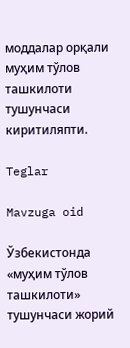моддалар орқали муҳим тўлов ташкилоти тушунчаси киритиляпти.

Teglar

Mavzuga oid

Ўзбекистонда «муҳим тўлов ташкилоти» тушунчаси жорий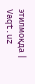этилмоқда | Vaqt.uz